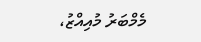މެމްބަރު މުއިއްޒު،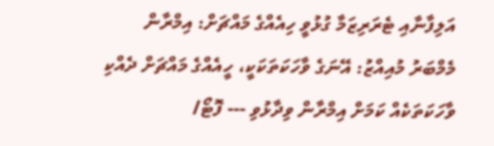އަލިފާނާއި ޓެރަރިޒަމާ ގުޅުވީ ހިއެއްގެ މައްޗަށް: އިމްރާން
މެމްބަރު މުއިއްޒު: އޭނަގެ ވާހަކަތަކަކީ، ހީއެއްގެ މައްޗަށް ދެއްކި ވާހަކަތަކެއް ކަމަށް އިމްރާން ވިދާޅުވި --- ފޮޓޯ/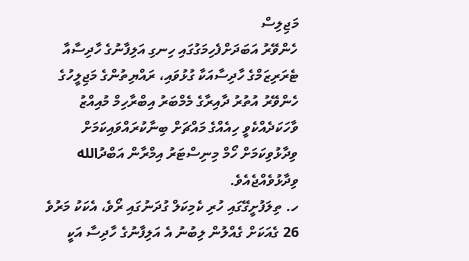މަޖިލިސް
ހެންވޭރު އަބަދަށްފެހިމަގުގައި ހިނގި އަލިފާނުގެ ހާދިސާއާ ޓެރަރިޒަމްގެ ހާދިސާއަކާ ގުޅުވައި، ރައްޔިތުންގެ މަޖިލީހުގެ ހެންވޭރު އުތުރު ދާއިރާގެ މެމްބަރު އިބްރާހިމް މުއިއްޒު ވާހަކަދެއްކެވީ ހިއެއްގެ މައްޗަށް ބިނާކުރައްވައިކަމަށް ވިދާޅުވިކަމަށް ހޯމް މިނިސްޓަރު އިމްރާން އަބްދުالله ވިދާޅުވެއްޖެއެވެ.
ހ. ތިލަފުށީގޭގައި ހުރި ކެމިކަލް ގުދަނުގައި ރޯވެ، އެކަކު މަރުވެ 26 ގެއަކަށް ގެއްލުން ލިބުނު އެ އަލިފާނުގެ ހާދިސާ އަކީ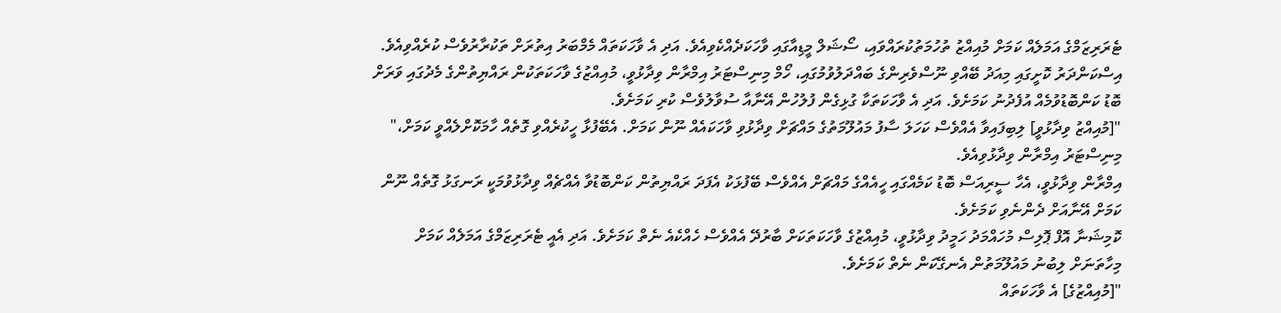ޓެރަރިޒަމްގެ އަމަލެއް ކަމަށް މުއިއްޒު ތުހުމަތުކުރައްވައި، ސޯޝަލް މީޑިއާގައި ވާހަކަދެއްކެވިއެވެ. އަދި އެ ވާހަކަތައް މެމްބަރު އިތުރަށް ތަކުރާރުވެސް ކުރެއްވިއެވެ.
އިސްކަންދަރު ކޮށީގައި މިއަދު ބޭއްވި ނޫސްވެރިންގެ ބައްދަލުވުމުގައި، ހޯމް މިނިސްޓަރު އިމްރާން ވިދާޅުވީ، މުއިއްޒުގެ ވާހަކަތަކުން ރައްޔިތުންގެ މެދުގައި ވަރަށް ބޮޑު ކަންބޮޑުވުމެއް އުފެދުނު ކަމަށެވެ. އަދި އެ ވާހަކަތަކާ ގުޅިގެން ފުލުހުން އޭނާއާ ސުވާލުވެސް ކުރި ކަމަށެވެ.
"[މުއިއްޒު ވިދާޅުވީ] ލިބިފައިވާ އެއްވެސް ކަހަލަ ސާފު މައުލޫމަތުގެ މައްޗަށް ވިދާޅުވި ވާހަކައެއް ނޫން ކަމަށް. އެބޭފުޅާ ހީކުރެއްވި ގޮތެއް ހާމަކޮށްލެއްވީ ކަމަށް،" މިނިސްޓަރު އިމްރާން ވިދާޅުވިއެވެ.
އިމްރާން ވިދާޅުވީ، އެހާ ސީރިއަސް ބޮޑު ކަމެއްގައި ހީއެއްގެ މައްޗަށް އެއްވެސް ބޭފުޅަކު އެފަދަ ރައްޔިތުން ކަންބޮޑުވާ އެއްޗެއް ވިދާޅުވުމަކީ ރަނގަޅު ގޮތެއް ނޫން ކަމަށް އޭނާއަށް ދެންނެވި ކަމަށެވެ.
ކޮމިޝަނާ އޮފް ޕޮލިސް މުހައްމަދު ހަމީދު ވިދާޅުވީ، މުއިއްޒުގެ ވާހަކަތަކަށް ބާރުދޭ އެއްވެސް ހެއްކެއެ ނެތް ކަމަށެވެ. އަދި އެއީ ޓެރަރިޒަމްގެ އަމަލެއް ކަމަށް މިހާތަނަށް ލިބުނު މައުލޫމަތުން އެނގޭކަން ނެތް ކަމަށެވެ.
"[މުއިއްޒުގެ] އެ ވާހަކަތައް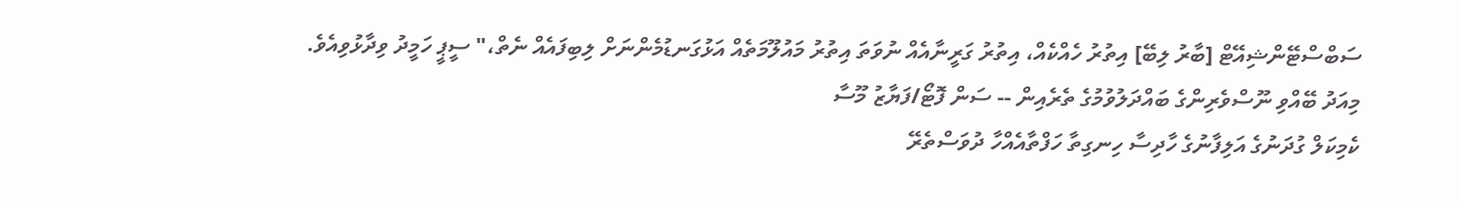ސަބްސްޓޭންޝިއޭޓް [ބާރު ލިބޭ] އިތުރު ހެއްކެއް، އިތުރު ގަރީނާއެއް ނުވަތަ އިތުރު މައުލޫމަތެއް އަޅުގަނޑުމެންނަށް ލިބިފައެއް ނެތް،" ސީޕީ ހަމީދު ވިދާޅުވިއެވެ.
މިއަދު ބޭއްވި ނޫސްވެރިންގެ ބައްދަލުވުމުގެ ތެރެއިން -- ސަން ފޮޓޯ/ފަޔާޒު މޫސާ
ކެމިކަލް ގުދަނުގެ އަލިފާނުގެ ހާދިސާ ހިނގިތާ ހަފްތާއެއްހާ ދުވަސްތެރޭ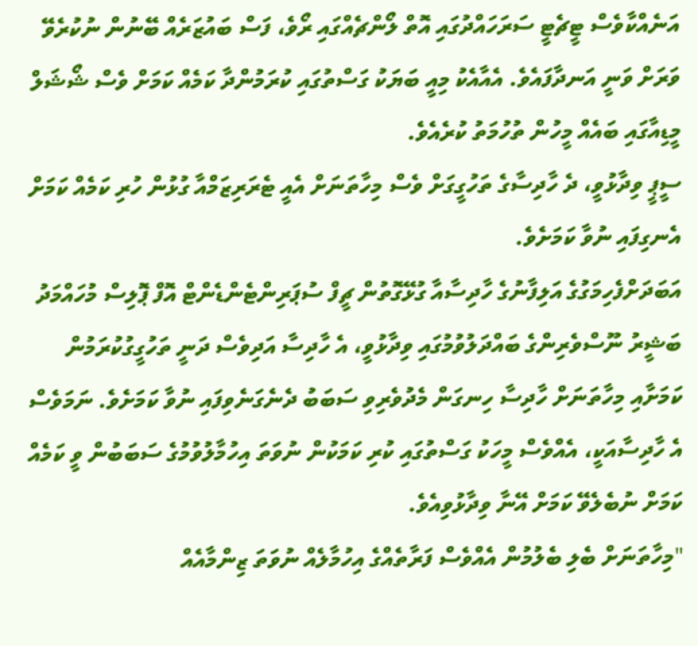އަނެއްކާވެސް ޓީޗެޓީ ސަރަހައްދުގައި އޮތް ލޯންޗެއްގައި ރޯވެ، ފަސް ބައުޒަރެއް ބޭނުން ނުކުރެވޭ ވަރަށް ވަނީ އަނދާފައެވެ. އެއާއެކު މިއީ ބަޔަކު ގަސްތުގައި ކުރަމުންދާ ކަމެއް ކަމަށް ވެސް ޝޯޝަލް މީޑިއާގައި ބައެއް މީހުން ތުހުމަތު ކުރެއެވެ.
ސީޕީ ވިދާޅުވީ، ދެ ހާދިސާގެ ތަހުގީގަށް ވެސް މިހާތަނަށް އެއީ ޓެރަރިޒަމްއާ ގުޅުން ހުރި ކަމެއް ކަމަށް އެނގިފައި ނުވާ ކަމަށެވެ.
އަބަދަށްފެހިމަގުގެ އަލިފާނުގެ ހާދިސާއާ ގުޅޭގޮތުން ޗީފް ސުޕަރިންޓެންޑެންޓް އޮފް ޕޮލިސް މުހައްމަދު ބަޝީރު ނޫސްވެރިންގެ ބައްދަލުވުމުގައި ވިދާޅުވީ، އެ ހާދިސާ އަދިވެސް ދަނީ ތަހުގީގުކުރަމުން ކަމަށާއި މިހާތަނަށް ހާދިސާ ހިނގަން މެދުވެރިވި ސަބަބު ދެނެގަނެވިފައި ނުވާ ކަމަށެވެ. ނަމަވެސް އެ ހާދިސާއަކީ، އެއްވެސް މީހަކު ގަސްތުގައި ކުރި ކަމަކުން ނުވަތަ އިހުމާލުވުމުގެ ސަބަބުން ވީ ކަމެއް ކަމަށް ނުބެލެވޭ ކަމަށް އޭނާ ވިދާޅުވިއެވެ.
"މިހާތަނަށް ބެލި ބެލުމުން އެއްވެސް ފަރާތެއްގެ އިހުމާލެއް ނުވަތަ ޒިންމާއެއް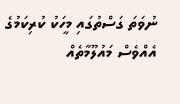ނުވަތަ ގަސްތުގައި މީހަކު ކުރިކަމުގެ އެއްވެސް މައުލޫމާތެއް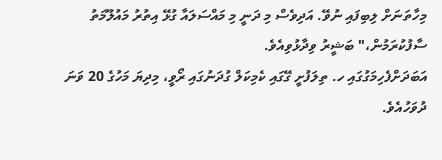މިހާތަނަށް ލިބިފައި ނުވޭ. އަދިވެސް މި ދަނީ މި މައްސަލައާ ގުޅޭ އިތުރު މައުލޫމަތު ސާފުކުރަމުން،" ބަޝީރު ވިދާޅުވިއެވެ.
އަބަދަށްފެހިމަގުގައި ހ. ތިލަފުށީ ގޭގައި ކެމިކަލް ގުދަނުގައި ރޯވީ، މިދިޔަ މަހުގެ 20 ވަނަ ދުވަހުއެވެ.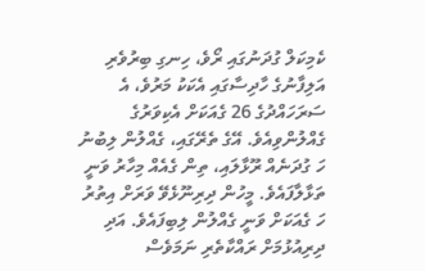ކެމިކަލް ގުދަނުގައި ރޯވެ، ހިނގި ބިރުވެރި އަލިފާނުގެ ހާދިސާގައި އެކަކު މަރުވެ، އެ ސަރަހައްދުގެ 26 ގެއަކަށް އެކިވަރުގެ ގެއްލުންވިއެވެ. އޭގެ ތެރޭގައި، ގެއްލުން ލިބުނު ހަ ގުދަނެއް ރޫޅާލައި، ތިން ގެއެއް މިހާރު ވަނީ ތަޅާލާފައެވެ. މީހުން ދިރިނޫޅެވޭ ވަރަށް އިތުރު ހަ ގެއަކަށް ވަނީ ގެއްލުން ލިބިފައެވެ. އަދި ދިރިއުޅުމަށް ރައްކާތެރި ނަމަވެސް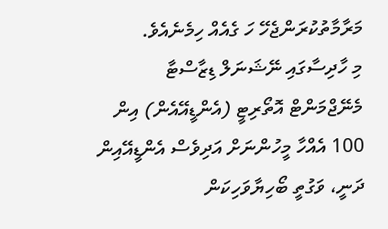މަރާމާތުކުރަންޖެހޭ ހަ ގެއެއް ހިމެނެއެވެ.
މި ހާދިސާގައި ނޭޝަނަލް ޑިޒާސްޓާ މެނޭޖްމަންޓް އޮތޯރިޓީ (އެންޑީއޭއެން) އިން 100 އެއްހާ މީހުންނަށް އަދިވެސް އެންޑީއޭއިން ދަނީ، ވަގުތީ ބޯހިޔާވަހިކަން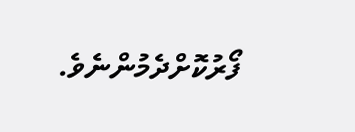ފޯރުކޮށްދެމުންނެވެ.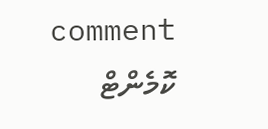comment ކޮމެންޓް